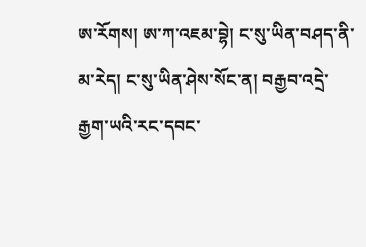ཨ་རོགས། ཨ་ཀ་འཇམ་བྷེ། ང་སུ་ཡིན་བཤད་ནི་མ་རེད། ང་སུ་ཡིན་ཤེས་སོང་ན། བརྒྱབ་འདྲེ་རྒྱག་ཡའི་རང་དབང་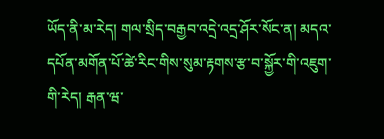ཡོད་ནི་མ་རེད། གལ་སྲིད་བརྒྱབ་འདྲེ་འདྲ་ཤོར་སོང་ན། མདའ་དཔོན་མགོན་པོ་ཚེ་རིང་གིས་སུམ་རྟགས་རྩ་བ་སྐྱོར་གི་འཇུག་གི་རེད། རྒན་ཝ་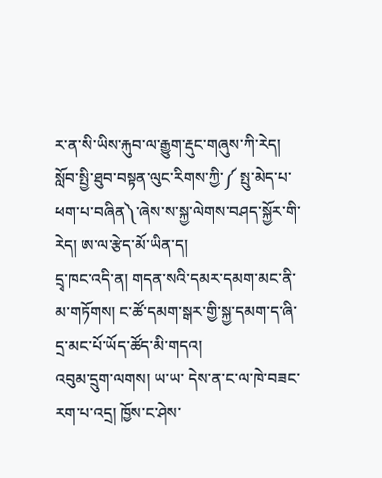ར་ན་སི་ཡིས་རྐུབ་ལ་རྒྱུག་རྡུང་གཞུས་ཀི་རེད། སློབ་སྤྱི་ཐུབ་བསྟན་ལུང་རིགས་ཀྱི་༼ སྤུ་མེད་པ་ཕག་པ་བཞིན༽་ཞེས་ས་སྐྱ་ལེགས་བཤད་སྐྱོར་གི་རེད། ཨ་ལ་རྩེད་མོ་ཡིན་ད།
དྲྭ་ཁང་འདི་ན། གདན་སའི་དམར་དམག་མང་ནི་མ་གཏོགས། ང་ཚོ་དམག་སྒར་གྱི་སྐྱ་དམག་ད་ཞི་དྲ་མང་པོ་ཡོད་ཚོད་མི་གདའ།
འབུམ་དྲུག་ལགས། ཡ་ཡ་ དེས་ན་ང་ལ་ཁེ་བཟང་རག་པ་འདྲ། ཁྱོས་ང་ཤེས་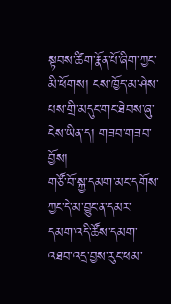སྟབས་ཚིག་རྣོན་པོ་ཞིག་ཀྱང་མི་ཕོགས། ངས་ཁྱོད་མ་ཤེས་པས་གྲི་མདུང་གང་ཐེབས་ཞུ་ངེས་ཡིན་ད། གཟབ་གཟབ་བྱོས།
གཙོ་བོ་སྐྱ་དམག་མང་དགོས་ཀྱང་དེ་མ་བྱུང་ན་དམར་དམག་འདི་ཚོས་དམག་འཐབ་འདྲ་བྱས་རུང་ཕམ་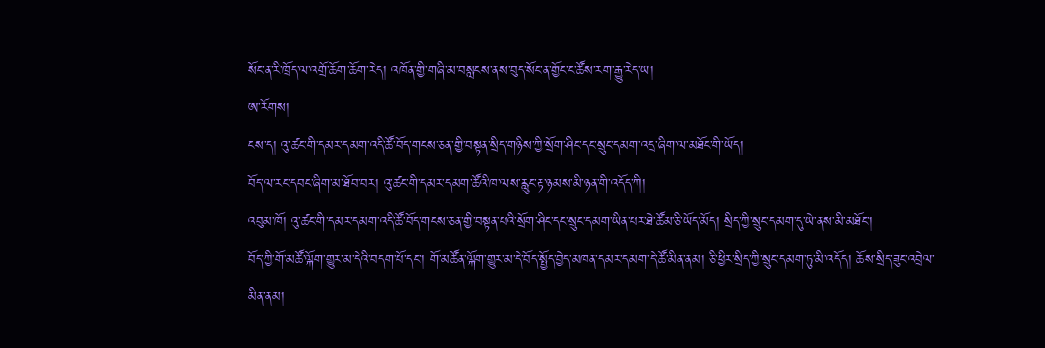སོང་ན་རི་ཁྲོད་ལ་འགྲོ་ཆོག་ཆོག་རེད། འཁོན་གྱི་གཞི་མ་བསླངས་ནས་བུད་སོང་ན་གྱོང་ང་ཚོས་རག་རྒྱུ་རེད་ཡ།
ཨ་རོགས།
ངས་ད། འུ་ཚང་གི་དམར་དམག་འདི་ཚོ་བོད་གངས་ཅན་གྱི་བསྟན་སྲིད་གཉིས་ཀྱི་སྲོག་ཤིང་དང་སྲུང་དམག་འདྲ་ཞིག་ལ་མཐོང་གི་ཡོད།
བོད་ལ་རང་དབང་ཞིག་མ་ཐོབ་བར། འུ་ཚང་གི་དམར་དམག་ཚོའི་ཁ་ལས་རླུང་རྟ་ཉམས་མི་ཉན་གི་འདོད་ཀི།
འབུམ་ཁོ། འུ་ཚང་གི་དམར་དམག་འདི་ཚོ་བོད་གངས་ཅན་གྱི་བསྟན་པའི་སྲོག་ཤིང་དང་སྲུང་དམག་ཡིན་པར་ཐེ་ཚོམ་ཅི་ཡོད་མོད། སྲིད་ཀྱི་སྲུང་དམག་དུ་ཡེ་ནས་མི་མཐོང་།
བོད་ཀྱི་གོ་མཚོ་ལྐོག་གྱུར་མ་དེའི་བདག་པོ་དང་། གོ་མཚོན་ལྐོག་གྱུར་མ་དེ་བོད་སྤྱོད་བྱེད་མཁན་དམར་དམག་དེ་ཚོ་མིན་ནམ། ཅི་ཕྱིར་སྲིད་ཀྱི་སྲུང་དམག་ཏུ་མི་འདོད། ཆོས་སྲིད་ཟུང་འབྲེལ་མིན་ནམ།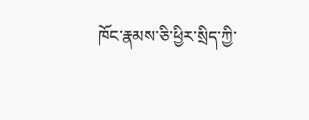ཁོང་རྣམས་ཅི་ཕྱིར་སྲིད་ཀྱི་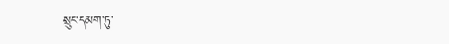སྲུང་དམག་ཏུ་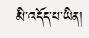མི་འདོད་པ་ཡིན།